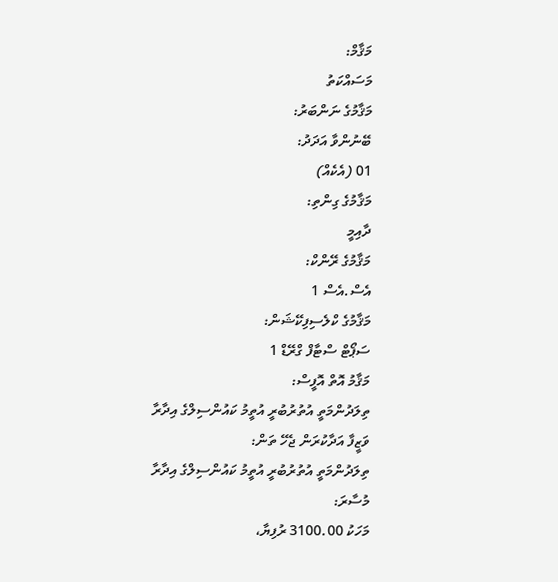މަޤާމް:
މަސައްކަތު
މަޤާމުގެ ނަންބަރު:
ބޭނުންވާ އަދަދު:
01 (އެކެއް)
މަޤާމުގެ ގިންތި:
ދާއިމީ
މަޤާމުގެ ރޭންކް:
އެސް.އެސް 1
މަޤާމުގެ ކްލެސިފިކޭޝަން:
ސަޕޯޓް ސްޓާފް ގްރޭޑް 1
މަޤާމު އޮތް އޮފީސް:
ތިލަދުންމަތީ އުތުރުބުރީ އުތީމު ކައުންސިލްގެ އިދާރާ
ވަޒީފާ އަދާކުރަން ޖެހޭ ތަން:
ތިލަދުންމަތީ އުތުރުބުރީ އުތީމު ކައުންސިލްގެ އިދާރާ
މުސާރަ:
މަހަކު 3100.00 ރުފިޔާ،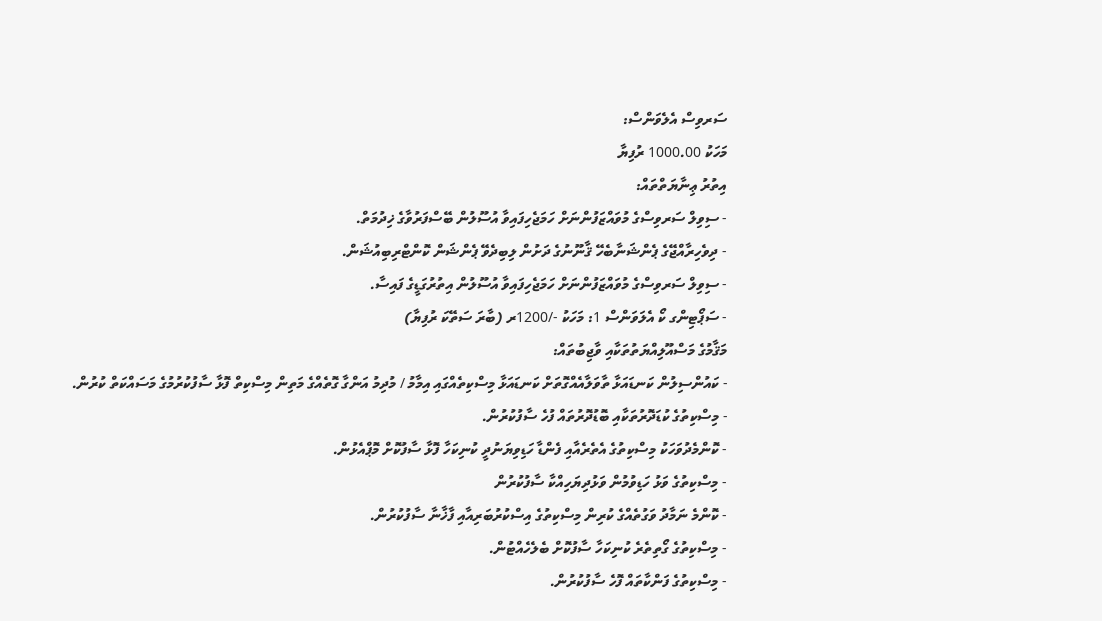ސަރވިސް އެލެވަންސް:
މަހަކު 1000.00 ރުފިޔާ
އިތުރު ޢިނާޔަތްތައް:
- ސިވިލް ސަރވިސްގެ މުވައްޒަފުންނަށް ހަމަޖެހިފައިވާ އުސޫލުން ބޭސްފަރުވާގެ ޚިދުމަތް.
- ދިވެހިރާއްޖޭގެ ޕެންޝަނާބެހޭ ޤާނޫނުގެ ދަށުން ލިބިދެވޭ ޕެންޝަން ކޮންޓްރިބިއުޝަން.
- ސިވިލް ސަރވިސްގެ މުވައްޒަފުންނަށް ހަމަޖެހިފައިވާ އުސޫލުން އިތުރުގަޑީގެ ފައިސާ.
- ސަޕޯޓިންގ ކޯ އެލަވަންސް 1: މަހަކު -/1200ރ (ބާރަ ސަތޭކަ ރުފިޔާ)
މަޤާމުގެ މަސްއޫލިއްޔަތުތަކާއި ވާޖިބުތައް:
- ކައުންސިލުން ކަނޑައަޅާ ތާވަލާއެއްގޮތަށް ކަނޑައަޅާ މިސްކިތެއްގައި އިމާމު / މުދިމު އަންގާ ގޮތެއްގެ މަތިން މިސްކިތް ފޮޅާ ސާފުކުރުމުގެ މަސައްކަތް ކުރުން.
- މިސްކިތުގެ ކުޑަދޮރުތަކާއި ބޮޑުދޮރުތައް ފުހެ ސާފުކުރުން.
- ކޮންމެދުވަހަކު މިސްކިތުގެ އެތެރެއާއި ފެންޑާ ހަޑިވިޔަނުދީ ކުނިކަހާ ފޮޅާ ސާފުކޮށް މޮޕްއެޅުން.
- މިސްކިތުގެ ވަޅު ހަޑިވުމުން ވަޅުދިޔަހިއްކާ ސާފުކުރުން
- ކޮންމެ ނަމާދު ވަގުތެއްގެ ކުރިން މިސްކިތުގެ އިސްކުރުބަރިއާއި ފާޚާނާ ސާފުކުރުން.
- މިސްކިތުގެ ގޯތިތެރެ ކުނިކަހާ ސާފުކޮށް ބެލެހެއްޓުން.
- މިސްކިތުގެ ފަންކާތައް ފޮހެ ސާފުކުރުން.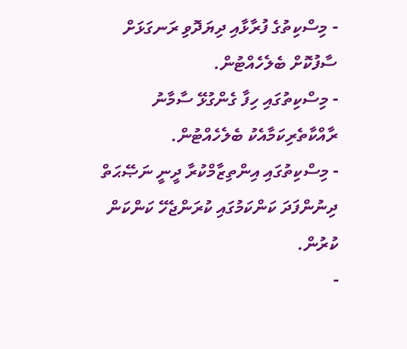- މިސްކިތުގެ ފުރާޅާއި ދިޔަދޮވި ރަނގަޅަށް ސާފުކޮށް ބެލެހެއްޓުން.
- މިސްކިތުގައި ހިފާ ގެންގުޅޭ ސާމާނު ރާއްކާތެރިކަމާއެކު ބެލެހެއްޓުން.
- މިސްކިތުގައި އިންތިޒާމްކުރާ ދީނީ ނަޞޭޙަތް ދިނުންފަދަ ކަންކަމުގައި ކުރަންޖެހޭ ކަންކަން ކުރުން.
-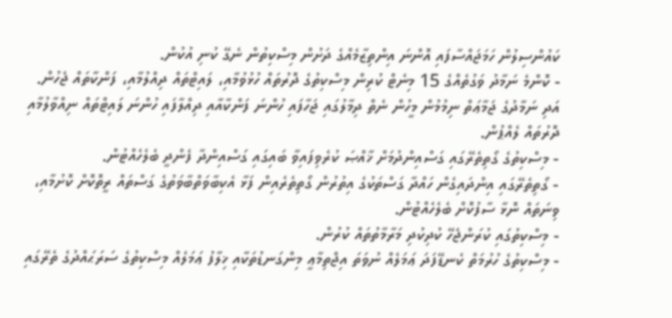ކައުންސިލުން ހަމަޖައްސާފައި އޮންނަ އިންތިޒާމެއްގެ ދަށުން މިސްކިތުން ނެގޭ ކުނި އުކުން.
- ކޮންމެ ނަމާދު ވަގުތެއްގެ 15 މިނެޓް ކުރިން މިސްކިތުގެ ދޮރުތައް ހުޅުވުމާއި، ލައިޓްތައް ދިއްލުމާއި، ފަންކާތައް ޖެހުން. އަދި ނަމާދުގެ ޖަމާޢަތް ނިމުމުން މީހުން ނެތް ދިމާލުގައި ޖަހާފައި ހުންނަ ފަންކާއާއި ދިއްލާފައި ހުންނަ ލައިޓްތައް ނިއްވާލުމާއި ދޮރުތައް ލެއްޕުން.
- މިސްކިތުގެ ގޯތިތެރޭގައި ގަސްއިންދުމަށް ޚާއްޞަ ކުރެވިފައިވާ ބައިގައި ގަސްއިންދާ ފެންދީ ބެލެހެއްޓުން.
- ގޯތިތެރޭގައި އިންދައިގެން ހައްދާ ގަސްތަކުގެ އިތުރުން ގޯތިތެރެއިން ފަޅާ އެކިބާވަތްބާވަތުގެ ގަސްތައް ރީތޮކޮށް ކޮށުމާއި، ވިނަތައް ނޮޅާ ސާފުކޮށް ބެލެހެއްޓުން.
- މިސްކިތުގައި ކުރަންޖެހޭ ކުދިކުދި މަރާމާތުތައް ކުރުން.
- މިސްކިތުގެ ހުރުމަތް ކެނޑޭފަދަ ޢަމަލެއް ނުވަތަ އިޖްތިމާޢީ މިންގަނޑުތަކާއި ޚިލާފު ޢަމަލެއް މިސްކިތުގެ ސަރަޙައްދުގެ ތެރޭގައި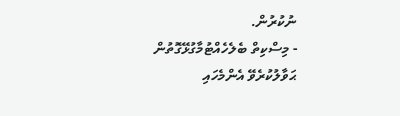ނުކުރުން.
- މިސްކިތް ބެލެހެއްޓުމާގުޅޭގޮތުން ޙަވާލުކުރެވޭ އެންމެހައި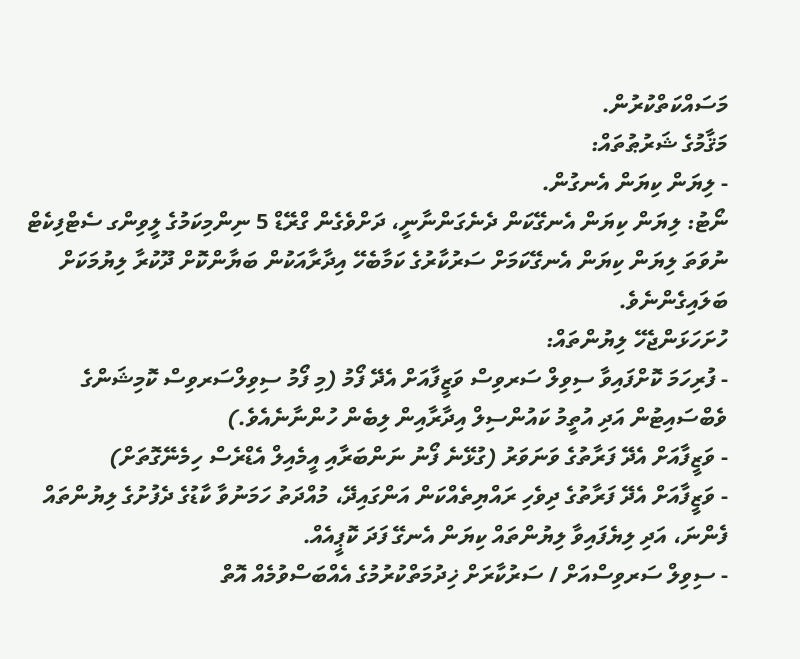މަސައްކަތްކުރުން.
މަޤާމުގެ ޝަރުޠުތައް:
- ލިޔަން ކިޔަން އެނގުން.
ނޯޓު: ލިޔަން ކިޔަން އެނގޭކަން ދެނެގަންނާނީ، ދަށްވެގެން ގްރޭޑް 5 ނިންމިކަމުގެ ލީވިންގ ސެޓްފިކެޓް ނުވަތަ ލިޔަން ކިޔަން އެނގޭކަމަށް ސަރުކާރުގެ ކަމާބެހޭ އިދާރާއަކުން ބަޔާންކޮށް ދޫކުރާ ލިޔުމަކަށް ބަލައިގެންނެވެ.
ހުށަހަޅަންޖެހޭ ލިޔުންތައް:
- ފުރިހަމަ ކޮށްފައިވާ ސިވިލް ސަރވިސް ވަޒީފާއަށް އެދޭ ފޯމު (މި ފޯމު ސިވިލްސަރވިސް ކޮމިޝަންގެ ވެބްސައިޓުން އަދި އުތީމު ކައުންސިލް އިދާރާއިން ލިބެން ހުންނާނެއެވެ.)
- ވަޒީފާއަށް އެދޭ ފަރާތުގެ ވަނަވަރު (ގުޅޭނެ ފޯނު ނަންބަރާއި އީމެއިލް އެޑްރެސް ހިމެނޭގޮތަށް)
- ވަޒީފާއަށް އެދޭ ފަރާތުގެ ދިވެހި ރައްޔިތެއްކަން އަންގައިދޭ، މުއްދަތު ހަމަނުވާ ކާޑުގެ ދެފުށުގެ ލިޔުންތައް ފެންނަ، އަދި ލިޔެފައިވާ ލިޔުންތައް ކިޔަން އެނގޭ ފަދަ ކޮޕީއެއް.
- ސިވިލް ސަރވިސްއަށް / ސަރުކާރަށް ޚިދުމަތްކުރުމުގެ އެއްބަސްވުމެއް އޮތް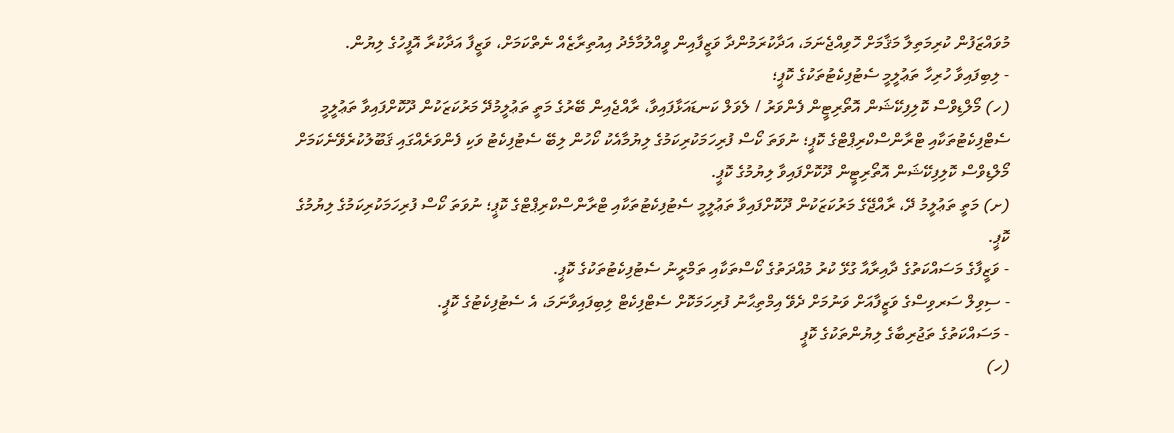މުވައްޒަފުން ކުރިމަތިލާ މަޤާމަށް ހޮވިއްޖެނަމަ، އަދާކުރަމުންދާ ވަޒީފާއިން ވީއްލުމާމެދު އިއުތިރާޒެއް ނެތްކަމަށް، ވަޒީފާ އަދާކުރާ އޮފީހުގެ ލިޔުން.
- ލިބިފައިވާ ހުރިހާ ތަޢުލީމީ ސެޓުފިކެޓުތަކުގެ ކޮޕީ؛
(ހ) މޯލްޑިވްސް ކޮލިފިކޭޝަން އޮތޯރިޓީން ފެންވަރު / ލެވަލް ކަނޑައަޅާފައިވާ، ރާއްޖެއިން ބޭރުގެ މަތީ ތަޢުލީމުދޭ މަރުކަޒަކުން ދޫކޮށްފައިވާ ތަޢުލީމީ ސެޓްފިކެޓުތަކާއި ޓްރާންސްކްރިޕްޓްގެ ކޮޕީ؛ ނުވަތަ ކޯސް ފުރިހަމަކުރިކަމުގެ ލިޔުމާއެކު ކޯހުން ލިބޭ ސެޓުފިކެޓު ވަކި ފެންވަރެއްގައި ޤަބޫލުކުރެވޭނެކަމަށް މޯލްޑިވްސް ކޮލިފިކޭޝަން އޮތޯރިޓީން ދޫކޮށްފައިވާ ލިޔުމުގެ ކޮޕީ.
(ށ) މަތީ ތަޢުލީމު ދޭ، ރާއްޖޭގެ މަރުކަޒަކުން ދޫކޮށްފައިވާ ތަޢުލީމީ ސެޓުފިކެޓުތަކާއި ޓްރާންސްކްރިޕްޓްގެ ކޮޕީ؛ ނުވަތަ ކޯސް ފުރިހަމަކުރިކަމުގެ ލިޔުމުގެ ކޮޕީ.
- ވަޒީފާގެ މަސައްކަތުގެ ދާއިރާއާ ގުޅޭ ކުރު މުއްދަތުގެ ކޯސްތަކާއި ތަމްރީނު ސެޓުފިކެޓުތަކުގެ ކޮޕީ.
- ސިވިލް ސަރވިސްގެ ވަޒީފާއަށް ވަނުމަށް ދެވޭ އިމްތިޙާނު ފުރިހަމަކޮށް ސެޓްފިކެޓް ލިބިފައިވާނަމަ، އެ ސެޓުފިކެޓުގެ ކޮޕީ.
- މަސައްކަތުގެ ތަޖުރިބާގެ ލިޔުންތަކުގެ ކޮޕީ
(ހ)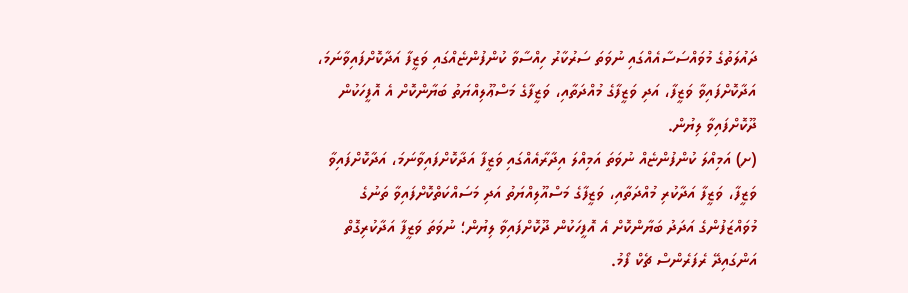ދައުލަތުގެ މުވައްސަސާއެއްގައި ނުވަތަ ސަރުކާރު ހިއްސާވާ ކުންފުންޏެއްގައި ވަޒީފާ އަދާކޮށްފައިވާނަމަ، އަދާކޮށްފައިވާ ވަޒީފާ، އަދި ވަޒީފާގެ މުއްދަތާއި، ވަޒީފާގެ މަސްޢޫލިއްޔަތު ބަޔާންކޮށް އެ އޮފީހަކުން ދޫކޮށްފައިވާ ލިޔުން.
(ށ) އަމިއްލަ ކުންފުންޏެއް ނުވަތަ އަމިއްލަ އިދާރާއެއްގައި ވަޒީފާ އަދާކޮށްފައިވާނަމަ، އަދާކޮށްފައިވާ ވަޒީފާ، ވަޒީފާ އަދާކުރި މުއްދަތާއި، ވަޒީފާގެ މަސްއޫލިއްޔަތު އަދި މަސައްކަތްކޮށްފައިވާ ތަނުގެ މުވައްޒަފުންގެ އަދަދު ބަޔާންކޮށް އެ އޮފީހަކުން ދޫކޮށްފައިވާ ލިޔުން؛ ނުވަތަ ވަޒީފާ އަދާކުރިގޮތް އަންގައިދޭ ރެފަރެންސް ޗެކް ފޯމު.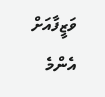ވަޒީފާއަށް އެންމެ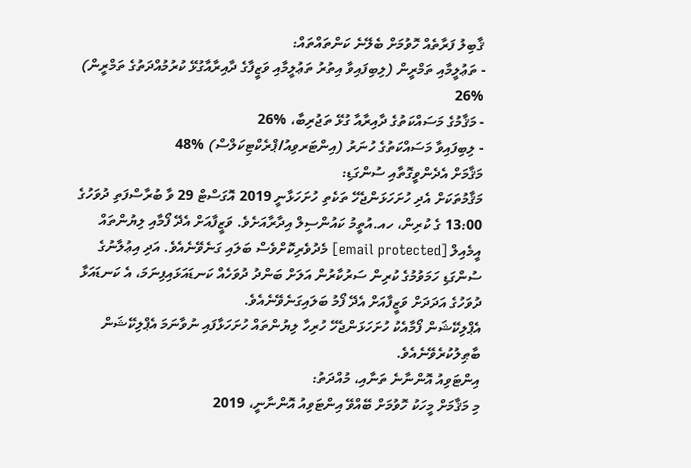ޤާބިލު ފަރާތެއް ހޮވުމަށް ބެލޭނެ ކަންތައްތައް:
- ތަޢުލީމާއި ތަމްރީން (ލިބިފައިވާ އިތުރު ތަޢުލީމާއި ވަޒީފާގެ ދާއިރާއާގުޅޭ ކުރުމުއްދަތުގެ ތަމްރީން) %26
- މަޤާމުގެ މަސައްކަތުގެ ދާއިރާއާ ގުޅޭ ތަޖުރިބާ، %26
- ލިބިފައިވާ މަސައްކަތުގެ ހުނަރު (އިންޓަރވިއު/ޕްރެކްޓިކަލްސް) %48
މަޤާމަށް އެދެންވީގޮތާއި ސުންގަޑި:
މަޤާމުތަކަށް އެދި ހުށަހަޅަންޖެހޭ ތަކެތި ހުށަހަޅާނީ 2019 އޮގަސްޓް 29 ވާ ބުރާސްފަތި ދުވަހުގެ 13:00 ގެ ކުރިން، ހއ.އުތީމު ކައުންސިލް އިދާރާއަށެވެ. ވަޒީފާއަށް އެދޭ ފޯމާއި ލިޔުންތައް އީމެއިލް [email protected] މެދުވެރިކޮށްވެސް ބަލައި ގަނެވޭނެއެވެ. އަދި އިޢުލާނުގެ ސުންގަޑި ހަމަވުމުގެ ކުރިން ސަރުކާރުން އަލަށް ބަންދު ދުވަހެއް ކަނޑައަޅައިފިނަމަ، އެ ކަނޑައަޅާ ދުވަހުގެ އަދަދަށް ވަޒީފާއަށް އެދޭ ފޯމު ބަލައިގަނެވޭނެއެވެ.
އެޕްލިކޭޝަން ފޯމާއެކު ހުށަހަޅަންޖެހޭ ހުރިހާ ލިޔުންތައް ހުށަހަޅާފައި ނުވާނަމަ އެޕްލިކޭޝަން ބާޠިލުކުރެވޭނެއެވެ.
އިންޓަވިއު އޮންނާނެ ތަނާއި، މުއްދަތު:
މި މަޤާމަށް މީހަކު ހޮވުމަށް ބޭއްވޭ އިންޓަވިއު އޮންނާނީ، 2019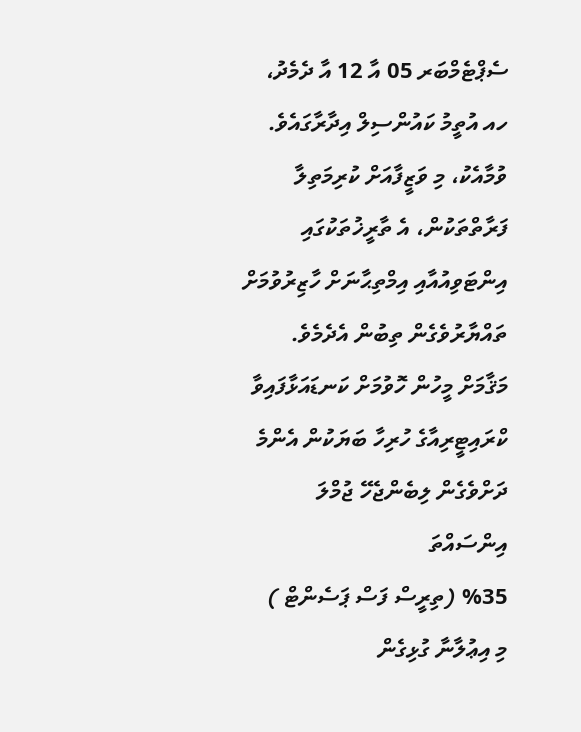ސެޕްޓެމްބަރ 05 އާ 12 އާ ދެމެދު، ހއ އުތީމު ކައުންސިލް އިދާރާގައެވެ. ވުމާއެކު، މި ވަޒީފާއަށް ކުރިމަތިލާ ފަރާތްތަކުން، އެ ތާރީޚުތަކުގައި އިންޓަވިއުއާއި އިމްތިޙާނަށް ހާޒިރުވުމަށް ތައްޔާރުވެގެން ތިބުން އެދެމެވެ.
މަޤާމަށް މީހުން ހޮވުމަށް ކަނޑައަޅާފައިވާ ކްރައިޓީރިއާގެ ހުރިހާ ބަޔަކުން އެންމެ ދަށްވެގެން ލިބެންޖެހޭ ޖުމްލަ އިންސައްތަ
%35 (ތިރީސް ފަސް ޕަސެންޓް )
މި އިޢުލާނާ ގުޅިގެން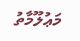މަޢުލޫމާތު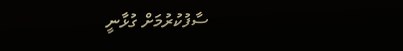ސާފުކުރުމަށް ގުޅާނީ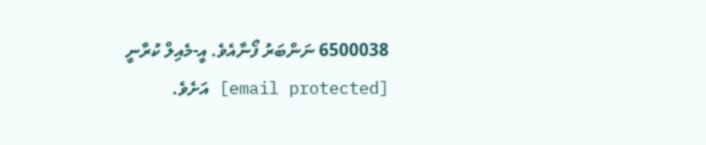6500038 ނަންބަރު ފޯނާއެވެ. އީ-މެއިލް ކުރާނީ [email protected] އަށެވެ.